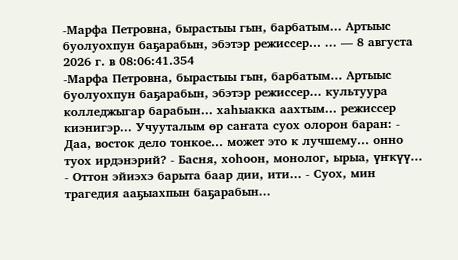-Марфа Петровна, бырастыы гын, барбатым… Артыыс буолуохпун баҕарабын, эбэтэр режиссер… ... — 8 августа 2026 г. в 08:06:41.354
-Марфа Петровна, бырастыы гын, барбатым… Артыыс буолуохпун баҕарабын, эбэтэр режиссер… культуура колледжыгар барабын… хаһыакка аахтым… режиссер киэнигэр... Учууталым өр саҥата суох олорон баран: - Даа, восток дело тонкое... может это к лучшему... онно туох ирдэнэрий? - Басня, хоһоон, монолог, ырыа, үҥкүү… - Оттон эйиэхэ барыта баар дии, ити… - Суох, мин трагедия ааҕыахпын баҕарабын...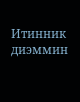Итинник диэммин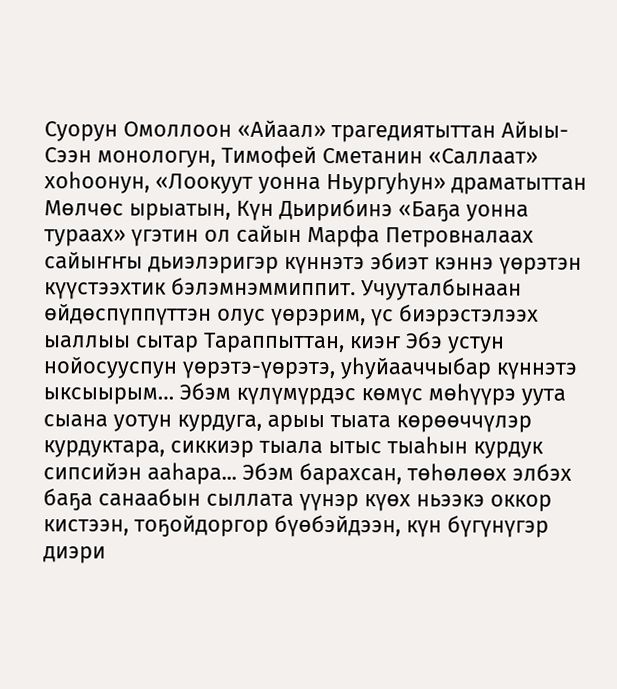Суорун Омоллоон «Айаал» трагедиятыттан Айыы-Сээн монологун, Тимофей Сметанин «Саллаат» хоһоонун, «Лоокуут уонна Ньургуһун» драматыттан Мөлчөс ырыатын, Күн Дьирибинэ «Баҕа уонна тураах» үгэтин ол сайын Марфа Петровналаах сайыҥҥы дьиэлэригэр күннэтэ эбиэт кэннэ үөрэтэн күүстээхтик бэлэмнэммиппит. Учууталбынаан өйдөспүппүттэн олус үөрэрим, үс биэрэстэлээх ыаллыы сытар Тараппыттан, киэҥ Эбэ устун нойосууспун үөрэтэ-үөрэтэ, уһуйааччыбар күннэтэ ыксыырым… Эбэм күлүмүрдэс көмүс мөһүүрэ уута сыана уотун курдуга, арыы тыата көрөөччүлэр курдуктара, сиккиэр тыала ытыс тыаһын курдук сипсийэн ааһара... Эбэм барахсан, төһөлөөх элбэх баҕа санаабын сыллата үүнэр күөх ньээкэ оккор кистээн, тоҕойдоргор бүөбэйдээн, күн бүгүнүгэр диэри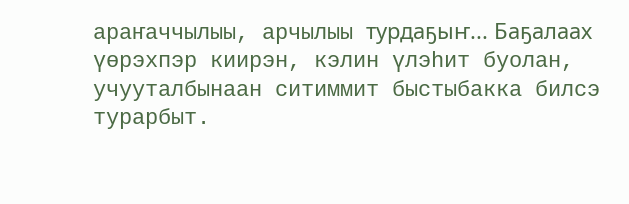араҥаччылыы, арчылыы турдаҕыҥ... Баҕалаах үөрэхпэр киирэн, кэлин үлэһит буолан, учууталбынаан ситиммит быстыбакка билсэ турарбыт.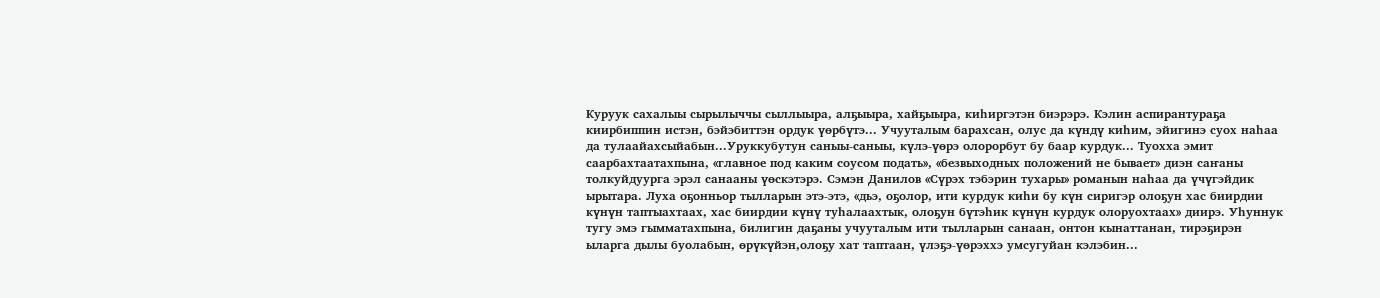Куруук сахалыы сырылыччы сыллыыра, алҕыыра, хайҕыыра, киһиргэтэн биэрэрэ. Кэлин аспирантураҕа киирбиппин истэн, бэйэбиттэн ордук үөрбүтэ... Учууталым барахсан, олус да күндү киһим, эйигинэ суох наһаа да тулаайахсыйабын...Уруккубутун саныы-саныы, күлэ-үөрэ олорорбут бу баар курдук... Туохха эмит саарбахтаатахпына, «главное под каким соусом подать», «безвыходных положений не бывает» диэн саҥаны толкуйдуурга эрэл санааны үөскэтэрэ. Сэмэн Данилов «Сүрэх тэбэрин тухары» романын наһаа да үчүгэйдик ырытара. Луха оҕонньор тылларын этэ-этэ, «дьэ, оҕолор, ити курдук киһи бу күн сиригэр олоҕун хас биирдии күнүн таптыахтаах, хас биирдии күнү туһалаахтык, олоҕун бүтэһик күнүн курдук олоруохтаах» диирэ. Уһуннук тугу эмэ гымматахпына, билигин даҕаны учууталым ити тылларын санаан, онтон кынаттанан, тирэҕирэн ыларга дылы буолабын, өрүкүйэн,олоҕу хат таптаан, үлэҕэ-үөрэххэ умсугуйан кэлэбин...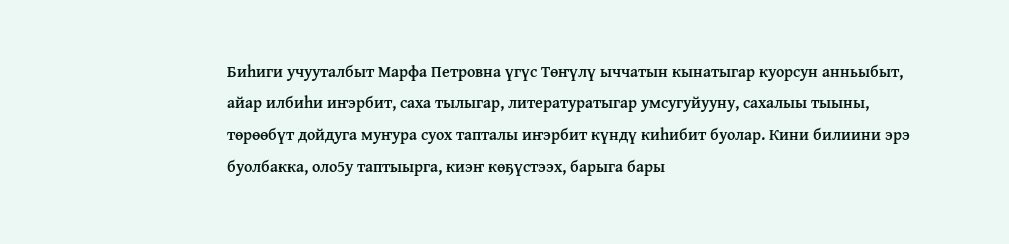Биһиги учууталбыт Марфа Петровна үгүс Төҥүлү ыччатын кынатыгар куорсун анньыбыт, айар илбиһи иҥэрбит, саха тылыгар, литературатыгар умсугуйууну, сахалыы тыыны, төрөөбүт дойдуга муҥура суох тапталы иҥэрбит күндү киһибит буолар. Кини билиини эрэ буолбакка, оло5у таптыырга, киэҥ көҕүстээх, барыга бары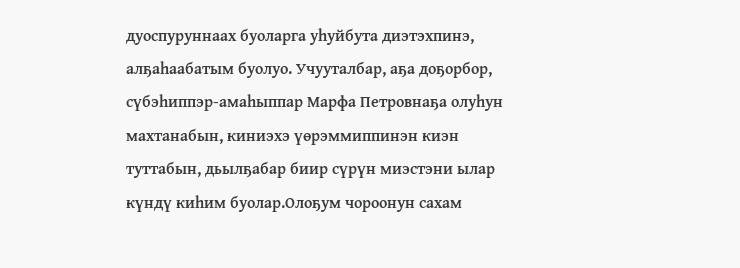дуоспуруннаах буоларга уһуйбута диэтэхпинэ, алҕаһаабатым буолуо. Учууталбар, аҕа доҕорбор, сүбэһиппэр-амаһыппар Марфа Петровнаҕа олуһун махтанабын, киниэхэ үөрэммиппинэн киэн туттабын, дьылҕабар биир сүрүн миэстэни ылар күндү киһим буолар.Олоҕум чороонун сахам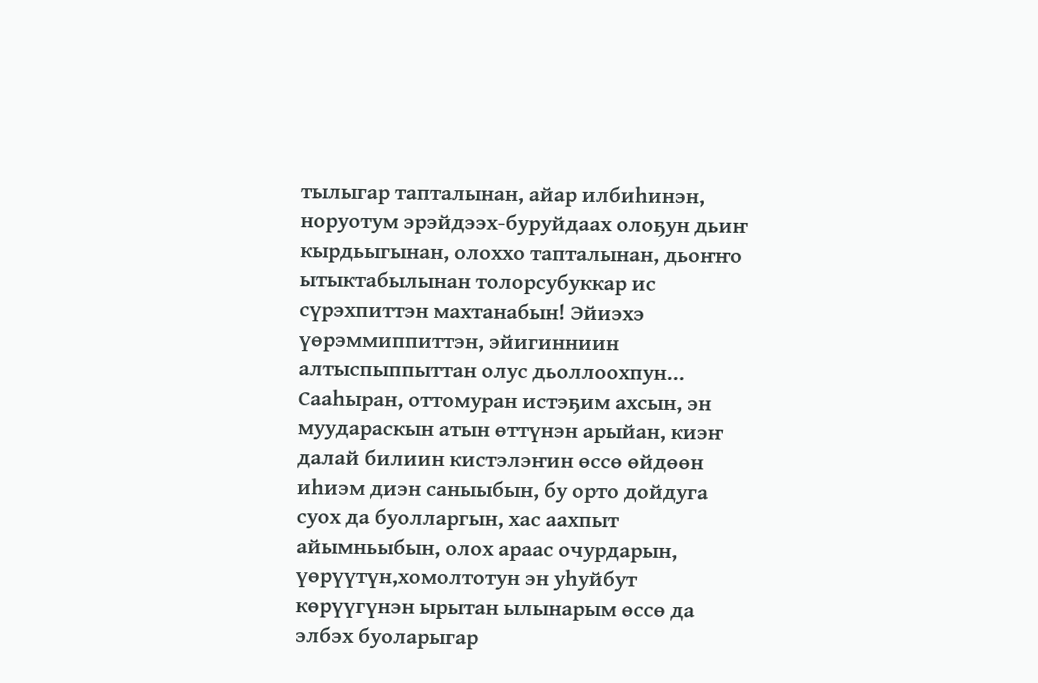тылыгар тапталынан, айар илбиһинэн, норуотум эрэйдээх-буруйдаах олоҕун дьиҥ кырдьыгынан, олоххо тапталынан, дьоҥҥо ытыктабылынан толорсубуккар ис сүрэхпиттэн махтанабын! Эйиэхэ үөрэммиппиттэн, эйигинниин алтыспыппыттан олус дьоллоохпун... Сааһыран, оттомуран истэҕим ахсын, эн муудараскын атын өттүнэн арыйан, киэҥ далай билиин кистэлэҥин өссө өйдөөн иһиэм диэн саныыбын, бу орто дойдуга суох да буолларгын, хас аахпыт айымньыбын, олох араас очурдарын, үөрүүтүн,хомолтотун эн уһуйбут көрүүгүнэн ырытан ылынарым өссө да элбэх буоларыгар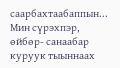саарбахтаабаппын... Мин сүрэхпэр, өйбөр- санаабар куруук тыыннаах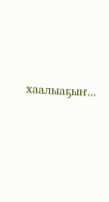хаалыаҕыҥ...